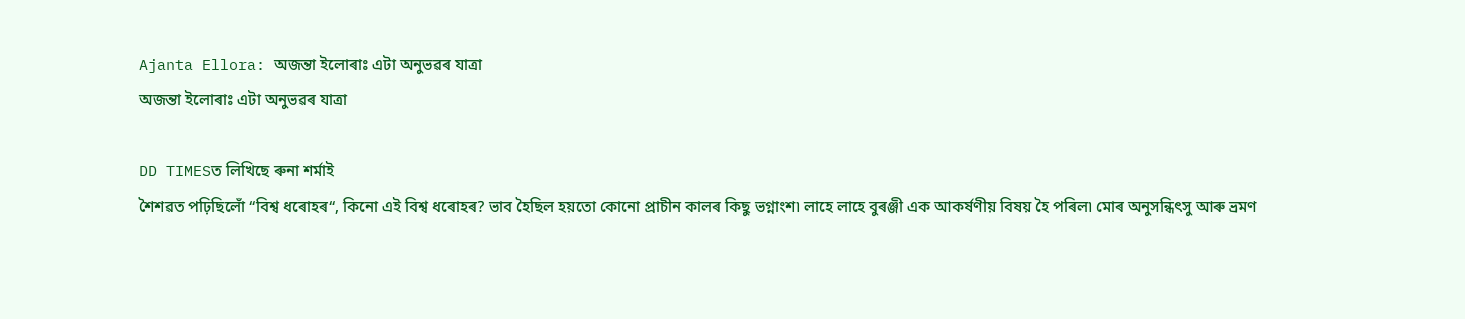Ajanta Ellora: অজন্তা ইলোৰাঃ এটা অনুভৱৰ যাত্ৰা
অজন্তা ইলোৰাঃ এটা অনুভৱৰ যাত্ৰা

DD TIMESত লিখিছে ৰুনা শৰ্মাই
শৈশৱত পঢ়িছিলোঁ “বিশ্ব ধৰোহৰ“, কিনো এই বিশ্ব ধৰোহৰ? ভাব হৈছিল হয়তো কোনো প্ৰাচীন কালৰ কিছু ভগ্নাংশ৷ লাহে লাহে বুৰঞ্জী এক আকৰ্ষণীয় বিষয় হৈ পৰিল৷ মোৰ অনুসন্ধিৎসু আৰু ভ্ৰমণ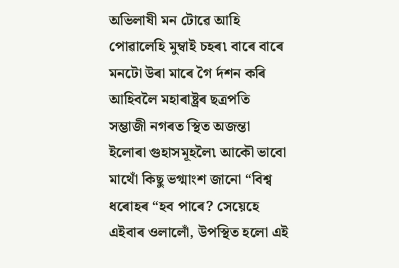অভিলাষী মন টোৱে আহি পোৱালেহি মুম্বাই চহৰ৷ বাৰে বাৰে মনটো উৰা মাৰে গৈ ৰ্দশন কৰি আহিবলৈ মহাৰাষ্ট্ৰৰ ছত্ৰপতি সম্ভাজী নগৰত স্থিত অজন্তা ইলোৰা গুহাসমূহলৈ৷ আকৌ ভাবো মাথোঁ কিছু ভগ্মাংশ জানো “বিশ্ব ধৰোহৰ “হব পাৰে? সেয়েহে এইবাৰ ওলালোঁ, উপস্থিত হলো এই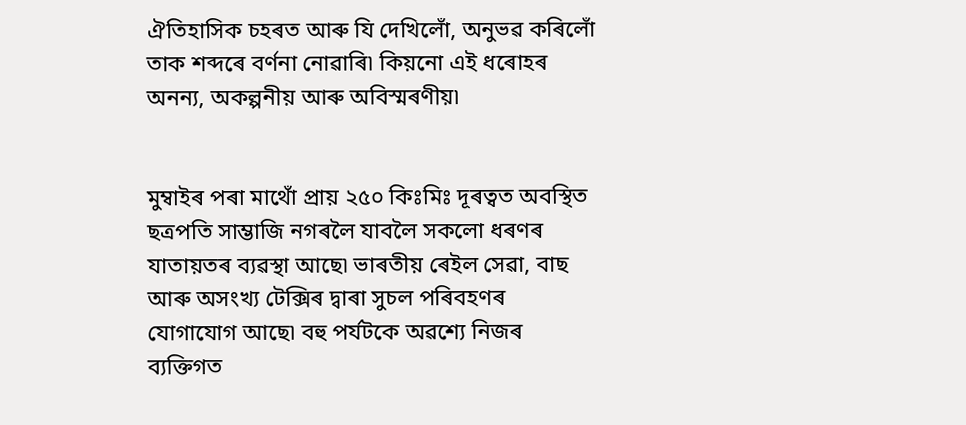ঐতিহাসিক চহৰত আৰু যি দেখিলোঁ, অনুভৱ কৰিলোঁ তাক শব্দৰে বৰ্ণনা নোৱাৰি৷ কিয়নো এই ধৰোহৰ অনন্য, অকল্পনীয় আৰু অবিস্মৰণীয়৷


মুম্বাইৰ পৰা মাথোঁ প্ৰায় ২৫০ কিঃমিঃ দূৰত্বত অবস্থিত ছত্ৰপতি সাম্ভাজি নগৰলৈ যাবলৈ সকলো ধৰণৰ যাতায়তৰ ব্যৱস্থা আছে৷ ভাৰতীয় ৰেইল সেৱা, বাছ আৰু অসংখ্য টেক্সিৰ দ্বাৰা সুচল পৰিবহণৰ যোগাযোগ আছে৷ বহু পৰ্যটকে অৱশ্যে নিজৰ ব্যক্তিগত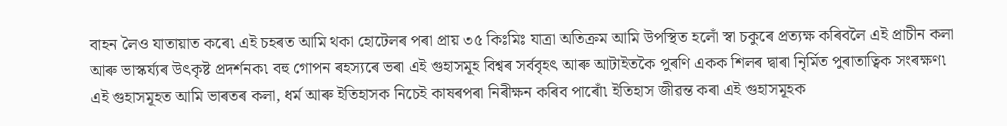বাহন লৈও যাতায়াত কৰে৷ এই চহৰত আমি থকা হোটেলৰ পৰা প্ৰায় ৩৫ কিঃমিঃ যাত্ৰা অতিক্ৰম আমি উপস্থিত হলোঁ স্বা চকুৰে প্ৰত্যক্ষ কৰিবলৈ এই প্ৰাচীন কলা আৰু ভাস্কৰ্য্যৰ উৎকৃষ্ট প্ৰদৰ্শনক৷ বহু গোপন ৰহস্যৰে ভৰা এই গুহাসমূহ বিশ্বৰ সৰ্ববৃহৎ আৰু আটাইতকৈ পুৰণি একক শিলৰ দ্বাৰা নিৃৰ্মিত পুৰাতাত্বিক সংৰক্ষণ৷ এই গুহাসমূহত আমি ভাৰতৰ কলা, ধৰ্ম আৰু ইতিহাসক নিচেই কাষৰপৰা নিৰীক্ষন কৰিব পাৰোঁ৷ ইতিহাস জীৱন্ত কৰা এই গুহাসমূহক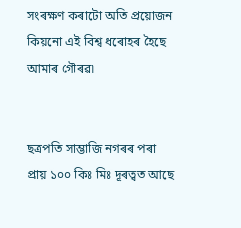সংৰক্ষণ কৰাটো অতি প্ৰয়োজন কিয়নো এই বিশ্ব ধৰোহৰ হৈছে আমাৰ গৌৰৱ৷


ছত্ৰপতি সাম্ভাজি নগৰৰ পৰা প্ৰায় ১০০ কিঃ মিঃ দূৰত্বত আছে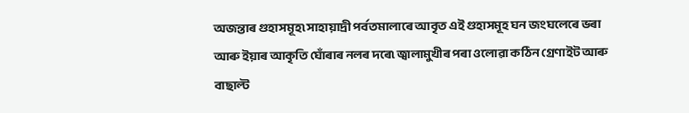অজন্তাৰ গুহাসমূহ৷ সাহায়াদ্ৰী পৰ্বতমালাৰে আবৃত এই গুহাসমূহ ঘন জংঘলেৰে ভৰা আৰু ইয়াৰ আকৃতি ঘোঁৰাৰ নলৰ দৰে৷ জ্বালামুখীৰ পৰা ওলোৱা কঠিন গ্ৰেণাইট আৰু বাছাল্ট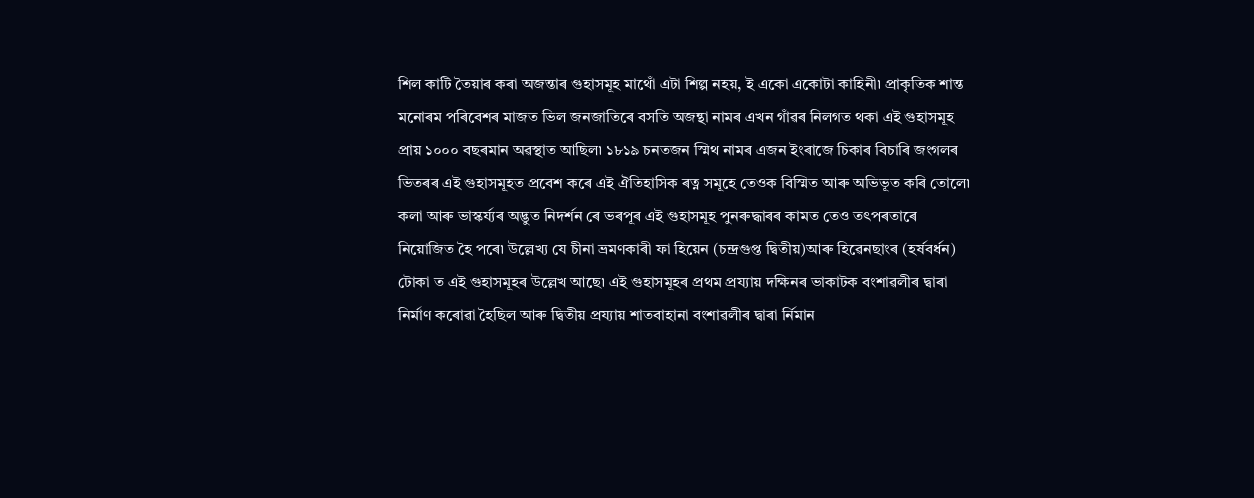শিল কাটি তৈয়াৰ কৰা অজন্তাৰ গুহাসমূহ মাথোঁ এটা শিল্প নহয়, ই একো একোটা কাহিনী৷ প্ৰাকৃতিক শান্ত মনোৰম পৰিবেশৰ মাজত ভিল জনজাতিৰে বসতি অজন্থা নামৰ এখন গাঁৱৰ নিলগত থকা এই গুহাসমূহ প্ৰায় ১০০০ বছৰমান অৱস্থাত আছিল৷ ১৮১৯ চনতজন স্মিথ নামৰ এজন ইংৰাজে চিকাৰ বিচাৰি জংগলৰ ভিতৰৰ এই গুহাসমূহত প্ৰবেশ কৰে এই ঐতিহাসিক ৰত্ন সমূহে তেওক বিস্মিত আৰু অভিভূত কৰি তোলে৷ কলা আৰু ভাস্কৰ্য্যৰ অদ্ভুত নিদৰ্শন ৰে ভৰপূৰ এই গুহাসমূহ পুনৰুদ্ধাৰৰ কামত তেও তৎপৰতাৰে নিয়োজিত হৈ পৰে৷ উল্লেখ্য যে চীনা ভ্ৰমণকাৰী ফা হিয়েন (চন্দ্ৰগুপ্ত দ্বিতীয়)আৰু হিৱেনছাংৰ (হৰ্ষবৰ্ধন) টোকা ত এই গুহাসমূহৰ উল্লেখ আছে৷ এই গুহাসমূহৰ প্ৰথম প্ৰয্যায় দক্ষিনৰ ভাকাটক বংশাৱলীৰ দ্বাৰা নিৰ্মাণ কৰোৱা হৈছিল আৰু দ্বিতীয় প্ৰয্যায় শাতবাহানা বংশাৱলীৰ দ্বাৰা ৰ্নিমান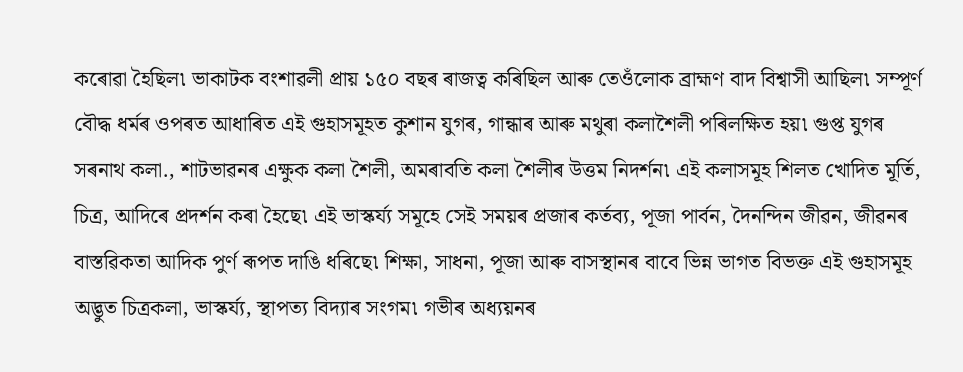কৰোৱা হৈছিল৷ ভাকাটক বংশাৱলী প্ৰায় ১৫০ বছৰ ৰাজত্ব কৰিছিল আৰু তেওঁলোক ব্ৰাহ্মণ বাদ বিশ্বাসী আছিল৷ সম্পূৰ্ণ বৌদ্ধ ধৰ্মৰ ওপৰত আধাৰিত এই গুহাসমূহত কুশান যুগৰ, গান্ধাৰ আৰু মথুৰা কলাশৈলী পৰিলক্ষিত হয়৷ গুপ্ত যুগৰ সৰনাথ কলা., শাটভাৱনৰ এক্ষুক কলা শৈলী, অমৰাবতি কলা শৈলীৰ উত্তম নিদৰ্শন৷ এই কলাসমূহ শিলত খোদিত মূৰ্তি, চিত্ৰ, আদিৰে প্ৰদৰ্শন কৰা হৈছে৷ এই ভাস্কৰ্য্য সমূহে সেই সময়ৰ প্ৰজাৰ কৰ্তব্য, পূজা পাৰ্বন, দৈনন্দিন জীৱন, জীৱনৰ বাস্তৱিকতা আদিক পুৰ্ণ ৰূপত দাঙি ধৰিছে৷ শিক্ষা, সাধনা, পূজা আৰু বাসস্থানৰ বাবে ভিন্ন ভাগত বিভক্ত এই গুহাসমূহ অদ্ভুত চিত্ৰকলা, ভাস্কৰ্য্য, স্থাপত্য বিদ্যাৰ সংগম৷ গভীৰ অধ্যয়নৰ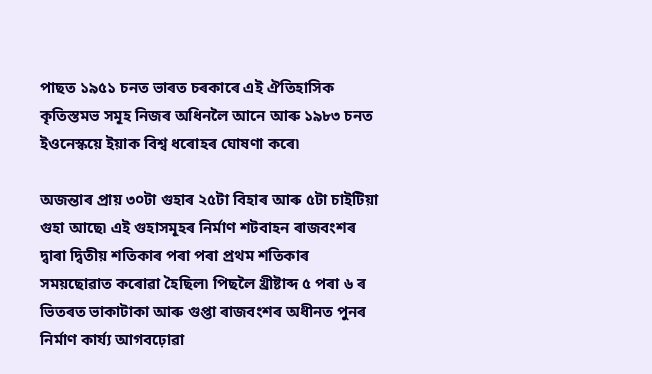পাছত ১৯৫১ চনত ভাৰত চৰকাৰে এই ঐতিহাসিক কৃতিস্তমভ সমূহ নিজৰ অধিনলৈ আনে আৰু ১৯৮৩ চনত ইওনেস্কয়ে ইয়াক বিশ্ব ধৰোহৰ ঘোষণা কৰে৷

অজন্তাৰ প্ৰায় ৩০টা গুহাৰ ২৫টা বিহাৰ আৰু ৫টা চাইটিয়া গুহা আছে৷ এই গুহাসমূহৰ নিৰ্মাণ শটবাহন ৰাজবংশৰ দ্বাৰা দ্বিতীয় শতিকাৰ পৰা পৰা প্ৰথম শতিকাৰ সময়ছোৱাত কৰোৱা হৈছিল৷ পিছলৈ খ্ৰীষ্টাব্দ ৫ পৰা ৬ ৰ ভিতৰত ভাকাটাকা আৰু গুপ্তা ৰাজবংশৰ অধীনত পুনৰ নিৰ্মাণ কাৰ্য্য আগবঢ়োৱা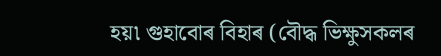হয়৷ গুহাবোৰ বিহাৰ (বৌদ্ধ ভিক্ষুসকলৰ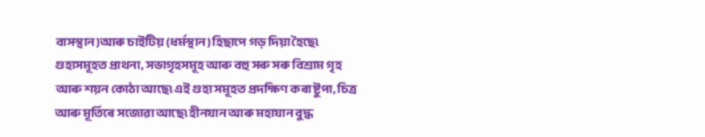বাসস্থান)আৰু চাইটিয় (ধৰ্মস্থান) হিছাপে গড় দিয়া হৈছে৷ গুহাসমূহত প্ৰাথনা, সভাগৃহসমূহ আৰু বহু সৰু সৰু বিশ্ৰাম গৃহ আৰু শয়ন কোঠা আছে৷ এই গুহা সমূহত প্ৰদক্ষিণ কৰা ষ্টুপা, চিত্ৰ আৰু মূৰ্তিৰে সজোৱা আছে৷ হীনযান আৰু মহাযান বুদ্ধ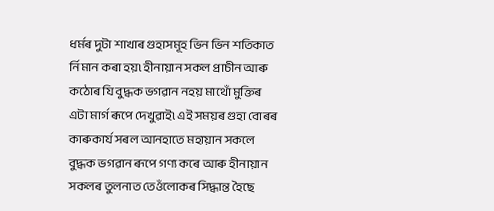ধৰ্মৰ দুটা শাখাৰ গুহাসমূহ ভিন ভিন শতিকাত ৰ্নিমান কৰা হয়৷ হীনায়ান সকল প্ৰাচীন আৰু কঠোৰ যি বুদ্ধক ভগৱান নহয় মাথোঁ মুক্তিৰ এটা মাৰ্গ ৰূপে দেখুৱাই৷ এই সময়ৰ গুহা বোৰৰ কাৰুকাৰ্য সৰল আনহাতে মহায়ান সকলে বুদ্ধক ভগৱান ৰূপে গণ্য কৰে আৰু হীনায়ান সকলৰ তুলনাত তেওঁলোকৰ সিদ্ধান্ত হৈছে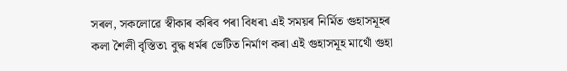সৰল, সকলোৱে স্বীকাৰ কৰিব পৰা বিধৰ৷ এই সময়ৰ নিৰ্মিত গুহাসমূহৰ কলা শৈলী বৃস্তিত৷ বুদ্ধ ধৰ্মৰ ভেটিত নিৰ্মাণ কৰা এই গুহাসমূহ মাথোঁ গুহা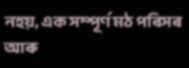নহয়, এক সম্পূৰ্ণ মঠ পৰিসৰ আৰু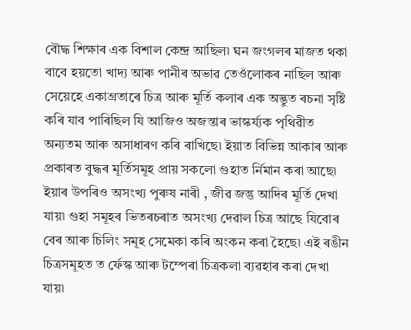বৌদ্ধ শিক্ষাৰ এক বিশাল কেন্দ্ৰ আছিল৷ ঘন জংগলৰ মাজত থকা বাবে হয়তো খাদ্য আৰু পানীৰ অভাৱ তেওঁলোকৰ নাছিল আৰু সেয়েহে একাগ্ৰতাৰে চিত্ৰ আৰু মূৰ্তি কলাৰ এক অদ্ভুত ৰচনা সৃষ্টি কৰি যাব পাৰিছিল যি আজিও অজন্তাৰ ভাস্কৰ্য্যক পৃথিৱীত অন্যতম আৰু অসাধাৰণ কৰি ৰাখিছে৷ ইয়াত বিভিন্ন আকাৰ আৰু প্ৰকাৰত বুদ্ধৰ মূৰ্তিসমূহ প্ৰায় সকলো গুহাত ৰ্নিমান কৰা আছে৷ ইয়াৰ উপৰিও অসংখ্য পুৰুষ নাৰী , জীৱ জন্তু আদিৰ মূৰ্তি দেখা যায়৷ গুহা সমূহৰ ভিতৰচৰাত অসংখ্য দেৱাল চিত্ৰ আছে যিবোৰ বেৰ আৰু চিলিং সমূহ সেমেকা কৰি অংকন কৰা হৈছে৷ এই ৰঙীন চিত্ৰসমূহত ত ৰ্ফেস্ক আৰু টম্পেৰা চিত্ৰকলা ব্যৱহাৰ কৰা দেখা যায়৷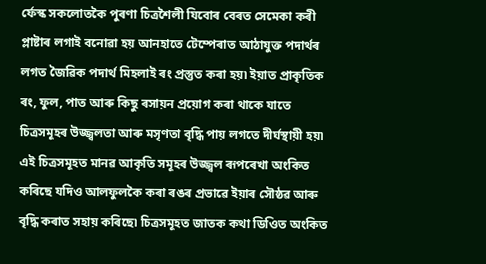ৰ্ফেস্ক সকলোতকৈ পুৰণা চিত্ৰশৈলী যিবোৰ বেৰত সেমেকা কৰী প্লাষ্টাৰ লগাই বনোৱা হয় আনহাতে টেম্পেৰাত আঠাযুক্ত পদাৰ্থৰ লগত জৈৱিক পদাৰ্থ মিহলাই ৰং প্ৰস্তুত কৰা হয়৷ ইয়াত প্ৰাকৃতিক ৰং, ফুল, পাত আৰু কিছু ৰসায়ন প্ৰয়োগ কৰা থাকে যাতে চিত্ৰসমূহৰ উজ্জ্বলতা আৰু মসৃণতা বৃদ্ধি পায় লগতে দীৰ্ঘস্থায়ী হয়৷ এই চিত্ৰসমূহত মানৱ আকৃতি সমূহৰ উজ্জ্বল ৰূপৰেখা অংকিত কৰিছে যদিও আলফুলকৈ কৰা ৰঙৰ প্ৰভাৱে ইয়াৰ সৌষ্ঠৱ আৰু বৃদ্ধি কৰাত সহায় কৰিছে৷ চিত্ৰসমূহত জাতক কথা ডিওিত অংকিত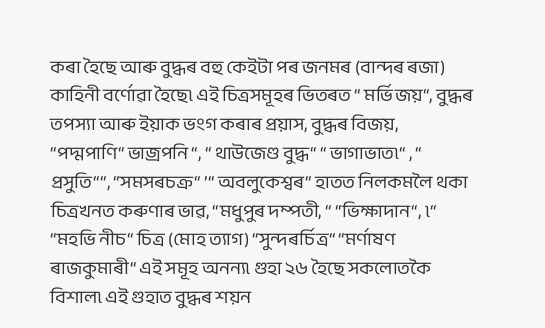কৰা হৈছে আৰু বুদ্ধৰ বহু কেইটা পৰ জনমৰ (বান্দৰ ৰজা) কাহিনী বৰ্ণোৱা হৈছে৷ এই চিত্ৰসমূহৰ ভিতৰত “ মৰ্ভিজয়“, বুদ্ধৰ তপস্যা আৰু ইয়াক ভংগ কৰাৰ প্ৰয়াস, বুদ্ধৰ বিজয়, “পদ্মপাণি“ ভাজ্ৰপনি “, “ থাউজেণ্ড বুদ্ধ“ “ ভাগাভাত৷“ , “ প্ৰসুতি““, “সমসৰচক্ৰ“ ’“ অবলুকেশ্বৰ“ হাতত নিলকমলৈ থকা চিত্ৰখনত কৰুণাৰ ভাৱ, “মধুপুৰ দম্পতী, “ “ভিক্ষাদান“, ৷“ “মহভি নীচ“ চিত্ৰ (মোহ ত্যাগ) “সুন্দৰৰ্চিত্ৰ“ “মৰ্ণাষণ ৰাজকুমাৰী“ এই সমূহ অনন্য৷ গুহা ২৬ হৈছে সকলোতকৈ বিশাল৷ এই গুহাত বুদ্ধৰ শয়ন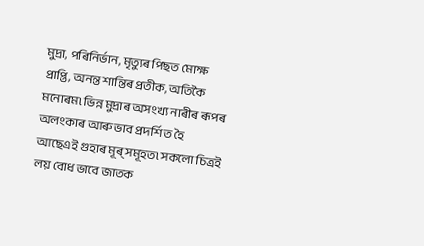মুদ্ৰা, পৰিনিৰ্ভান, মৃত্যুৰ পিছত মোক্ষ প্ৰাপ্তি, অনন্ত শান্তিৰ প্ৰতীক, অতিকৈ মনোৰম৷ ভিন্ন মুদ্ৰাৰ অসংখ্য নাৰীৰ ৰূপৰ অলংকাৰ আৰু ভাব প্ৰদৰ্শিত হৈ আছেএই গুহাৰ মূৰ্ সমূহত৷ সকলো চিত্ৰই লয় বোধ ভাবে জাতক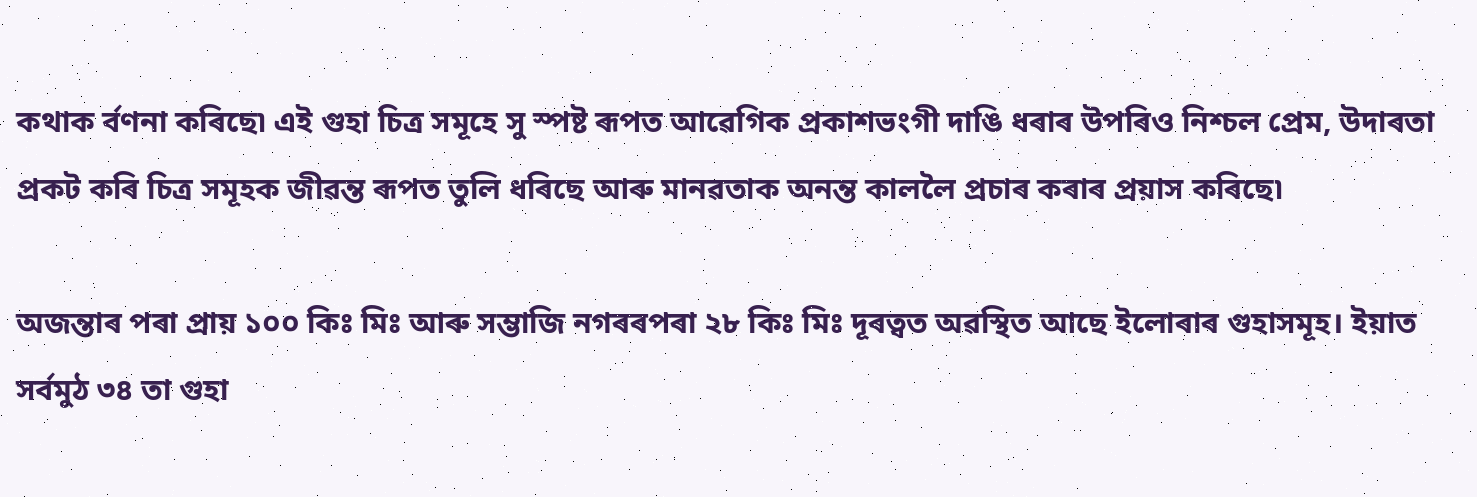কথাক ৰ্বণনা কৰিছে৷ এই গুহা চিত্ৰ সমূহে সু স্পষ্ট ৰূপত আৱেগিক প্ৰকাশভংগী দাঙি ধৰাৰ উপৰিও নিশ্চল প্ৰেম, উদাৰতা প্ৰকট কৰি চিত্ৰ সমূহক জীৱন্ত ৰূপত তুলি ধৰিছে আৰু মানৱতাক অনন্ত কাললৈ প্ৰচাৰ কৰাৰ প্ৰয়াস কৰিছে৷

অজন্তাৰ পৰা প্ৰায় ১০০ কিঃ মিঃ আৰু সম্ভাজি নগৰৰপৰা ২৮ কিঃ মিঃ দূৰত্বত অৱস্থিত আছে ইলোৰাৰ গুহাসমূহ। ইয়াত সৰ্বমুঠ ৩৪ তা গুহা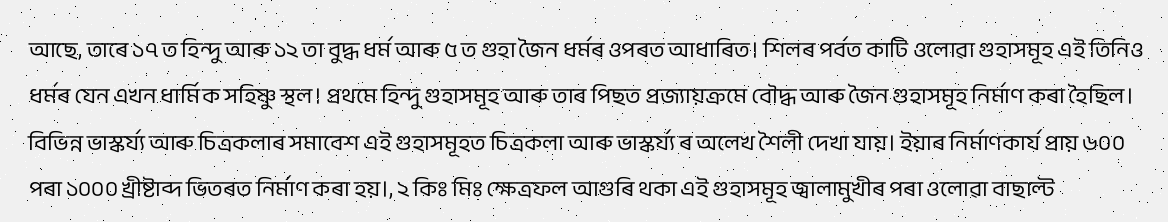আছে, তাৰে ১৭ ত হিন্দু আৰু ১২ তা বুদ্ধ ধৰ্ম আৰু ৫ ত গুহা জৈন ধৰ্মৰ ওপৰত আধাৰিত। শিলৰ পৰ্বত কাটি ওলোৱা গুহাসমূহ এই তিনিও ধৰ্মৰ যেন এখন ধাৰ্মিক সহিষ্ণু স্থল। প্ৰথমে হিন্দু গুহাসমূহ আৰু তাৰ পিছত প্ৰজ্যায়ক্ৰমে বৌদ্ধ আৰু জৈন গুহাসমূহ নিৰ্মাণ কৰা হৈছিল। বিভিন্ন ভাস্কৰ্য্য আৰু চিত্ৰকলাৰ সমাবেশ এই গুহাসমূহত চিত্ৰকলা আৰু ভাস্কৰ্য্য ৰ অলেখ শৈলী দেখা যায়। ইয়াৰ নিৰ্মাণকাৰ্য প্ৰায় ৬০০ পৰা ১০০০ খ্ৰীষ্টাব্দ ভিতৰত নিৰ্মাণ কৰা হয়।, ২ কিঃ মিঃ ক্ষেত্ৰফল আগুৰি থকা এই গুহাসমূহ জ্বালামুখীৰ পৰা ওলোৱা বাছাল্ট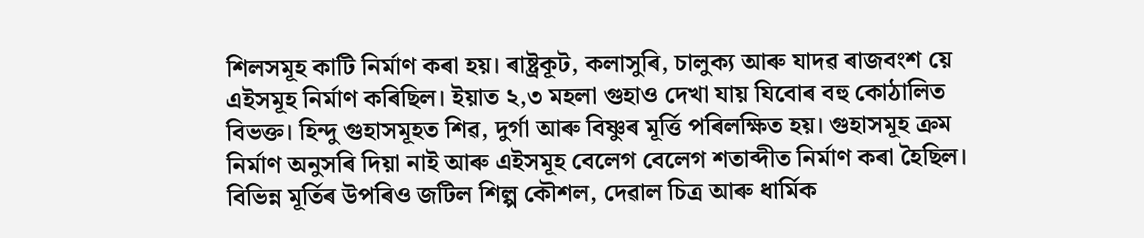শিলসমূহ কাটি নিৰ্মাণ কৰা হয়। ৰাষ্ট্ৰকূট, কলাসুৰি, চালুক্য আৰু যাদৱ ৰাজবংশ য়ে এইসমূহ নিৰ্মাণ কৰিছিল। ইয়াত ২,৩ মহলা গুহাও দেখা যায় যিবোৰ বহু কোঠালিত বিভক্ত। হিন্দু গুহাসমূহত শিৱ, দুৰ্গা আৰু বিষ্ণুৰ মূৰ্ত্তি পৰিলক্ষিত হয়। গুহাসমূহ ক্ৰম নিৰ্মাণ অনুসৰি দিয়া নাই আৰু এইসমূহ বেলেগ বেলেগ শতাব্দীত নিৰ্মাণ কৰা হৈছিল। বিভিন্ন মূৰ্তিৰ উপৰিও জটিল শিল্প কৌশল, দেৱাল চিত্ৰ আৰু ধাৰ্মিক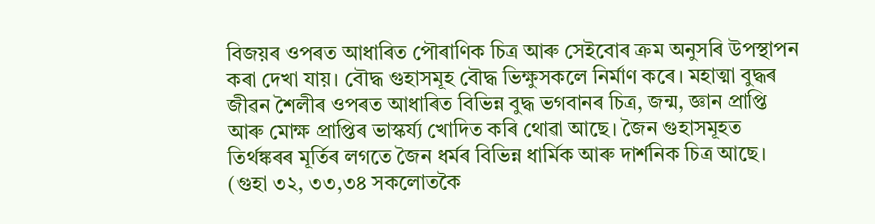বিজয়ৰ ওপৰত আধাৰিত পৌৰাণিক চিত্ৰ আৰু সেইবোৰ ক্ৰম অনুসৰি উপস্থাপন কৰা দেখা যায়। বৌদ্ধ গুহাসমূহ বৌদ্ধ ভিক্ষুসকলে নিৰ্মাণ কৰে। মহাত্মা বুদ্ধৰ জীৱন শৈলীৰ ওপৰত আধাৰিত বিভিন্ন বুদ্ধ ভগবানৰ চিত্ৰ, জন্ম, জ্ঞান প্ৰাপ্তি আৰু মোক্ষ প্ৰাপ্তিৰ ভাস্কৰ্য্য খোদিত কৰি থোৱা আছে। জৈন গুহাসমূহত তিৰ্থঙ্কৰৰ মূৰ্তিৰ লগতে জৈন ধৰ্মৰ বিভিন্ন ধাৰ্মিক আৰু দাৰ্শনিক চিত্ৰ আছে। (গুহা ৩২, ৩৩,৩৪ সকলোতকৈ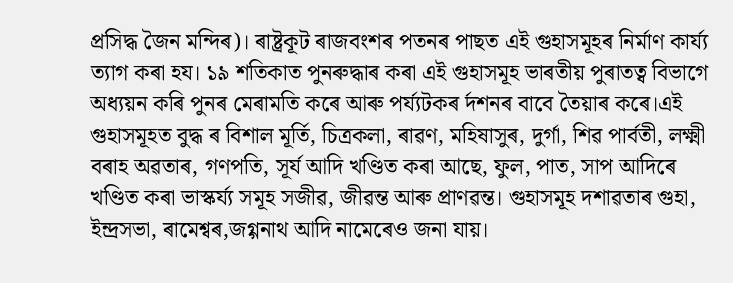প্ৰসিদ্ধ জৈন মন্দিৰ)। ৰাষ্ট্ৰকূট ৰাজবংশৰ পতনৰ পাছত এই গুহাসমূহৰ নিৰ্মাণ কাৰ্য্য ত্যাগ কৰা হয। ১৯ শতিকাত পুনৰুদ্ধাৰ কৰা এই গুহাসমূহ ভাৰতীয় পুৰাতত্ব বিভাগে অধ্যয়ন কৰি পুনৰ মেৰামতি কৰে আৰু পৰ্য্যটকৰ ৰ্দশনৰ বাবে তৈয়াৰ কৰে।এই গুহাসমূহত বুদ্ধ ৰ বিশাল মূৰ্তি, চিত্ৰকলা, ৰাৱণ, মহিষাসুৰ, দুৰ্গা, শিৱ পাৰ্বতী, লক্ষ্মী বৰাহ অৱতাৰ, গণপতি, সূৰ্য আদি খণ্ডিত কৰা আছে, ফুল, পাত, সাপ আদিৰে খণ্ডিত কৰা ভাস্কৰ্য্য সমূহ সজীৱ, জীৱন্ত আৰু প্ৰাণৱন্ত। গুহাসমূহ দশাৱতাৰ গুহা, ইন্দ্ৰসভা, ৰামেশ্বৰ,জগ্গনাথ আদি নামেৰেও জনা যায়।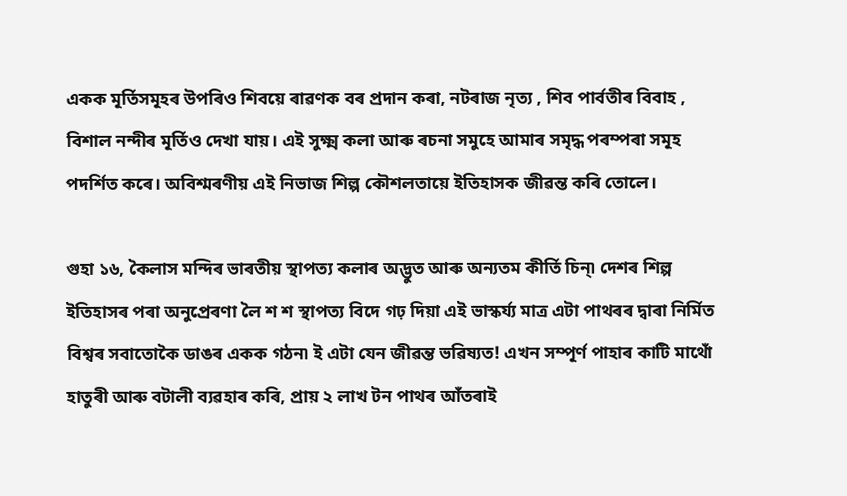একক মূৰ্তিসমূহৰ উপৰিও শিবয়ে ৰাৱণক বৰ প্ৰদান কৰা, নটৰাজ নৃত্য , শিব পাৰ্বতীৰ বিবাহ , বিশাল নন্দীৰ মূৰ্তিও দেখা যায়। এই সুক্ষ্ম কলা আৰু ৰচনা সমুহে আমাৰ সমৃদ্ধ পৰম্পৰা সমূহ পদৰ্শিত কৰে। অবিশ্মৰণীয় এই নিভাজ শিল্প কৌশলতায়ে ইতিহাসক জীৱন্ত কৰি তোলে।

গুহা ১৬, কৈলাস মন্দিৰ ভাৰতীয় স্থাপত্য কলাৰ অদ্ভুত আৰু অন্যতম কীৰ্তি চিন্৷ দেশৰ শিল্প ইতিহাসৰ পৰা অনুপ্ৰেৰণা লৈ শ শ স্থাপত্য বিদে গঢ় দিয়া এই ভাস্কৰ্য্য মাত্ৰ এটা পাথৰৰ দ্বাৰা নিৰ্মিত বিশ্বৰ সবাতোকৈ ডাঙৰ একক গঠন৷ ই এটা যেন জীৱন্ত ভৱিষ্যত! এখন সম্পূৰ্ণ পাহাৰ কাটি মাথোঁ হাতুৰী আৰু বটালী ব্যৱহাৰ কৰি, প্ৰায় ২ লাখ টন পাথৰ আঁতৰাই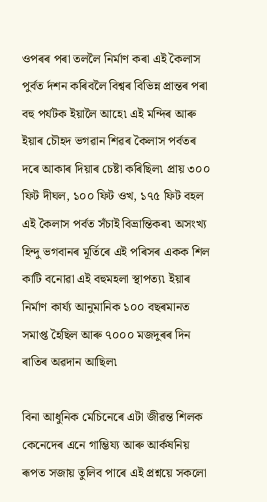ওপৰৰ পৰা তললৈ নিৰ্মাণ কৰা এই কৈলাস পুৰ্বত ৰ্দশন কৰিবলৈ বিশ্বৰ বিভিন্ন প্ৰান্তৰ পৰা বহু পৰ্যটক ইয়ালৈ আহে৷ এই মন্দিৰ আৰু ইয়াৰ চৌহদ ভগৱান শিৱৰ কৈলাস পৰ্বতৰ দৰে আকাৰ দিয়াৰ চেষ্টা কৰিছিল৷ প্ৰায় ৩০০ ফিট দীঘল, ১০০ ফিট ওখ, ১৭৫ ফিট বহল এই কৈলাস পৰ্বত সঁচাই বিভ্ৰান্তিকৰ৷ অসংখ্য হিন্দু ভগবানৰ মূৰ্তিৰে এই পৰিসৰ একক শিল কাটি বনোৱা এই বহুমহলা স্থাপত্য৷ ইয়াৰ নিৰ্মাণ কাৰ্য্য আনুমানিক ১০০ বছৰমানত সমাপ্ত হৈছিল আৰু ৭০০০ মজদুৰৰ দিন ৰাতিৰ অৱদান আছিল৷

বিনা আধুনিক মেচিনেৰে এটা জীৱন্ত শিলক কেনেদেৰ এনে গাম্ভিয্য আৰু আৰ্কষনিয় ৰূপত সজায় তুলিব পাৰে এই প্ৰশ্নয়ে সকলো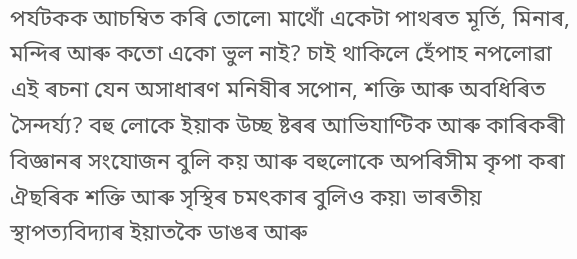পৰ্যটকক আচম্বিত কৰি তোলে৷ মাথোঁ একেটা পাথৰত মূৰ্তি, মিনাৰ, মন্দিৰ আৰু কতো একো ভুল নাই? চাই থাকিলে হেঁপাহ নপলোৱা এই ৰচনা যেন অসাধাৰণ মনিষীৰ সপোন, শক্তি আৰু অবধিৰিত সৈন্দৰ্য্য? বহু লোকে ইয়াক উচ্ছ ষ্টৰৰ আভিযাণ্টিক আৰু কাৰিকৰী বিজ্ঞানৰ সংযোজন বুলি কয় আৰু বহুলোকে অপৰিসীম কৃপা কৰা ঐছৰিক শক্তি আৰু সৃস্থিৰ চমৎকাৰ বুলিও কয়৷ ভাৰতীয় স্থাপত্যবিদ্যাৰ ইয়াতকৈ ডাঙৰ আৰু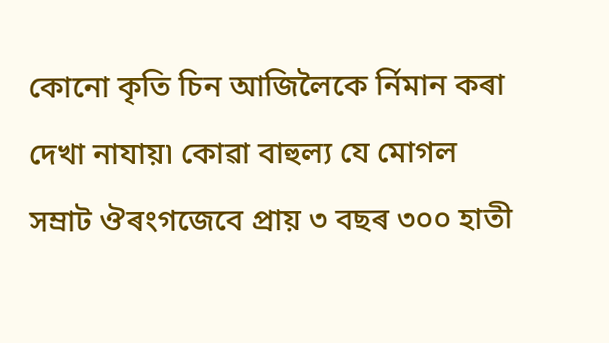কোনো কৃতি চিন আজিলৈকে ৰ্নিমান কৰা দেখা নাযায়৷ কোৱা বাহুল্য যে মোগল সম্ৰাট ঔৰংগজেবে প্ৰায় ৩ বছৰ ৩০০ হাতী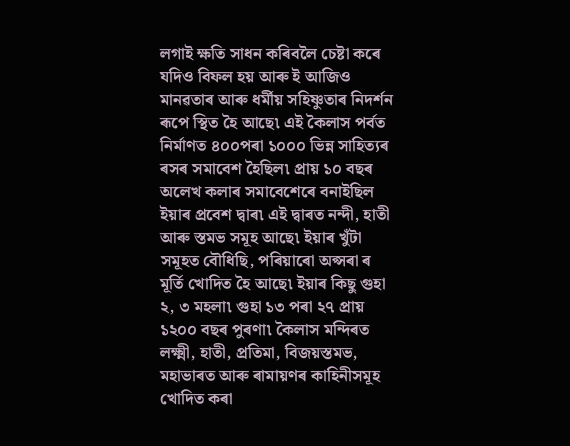লগাই ক্ষতি সাধন কৰিবলৈ চেষ্টা কৰে যদিও বিফল হয় আৰু ই আজিও মানৱতাৰ আৰু ধৰ্মীয় সহিষ্ণুতাৰ নিদৰ্শন ৰূপে স্থিত হৈ আছে৷ এই কৈলাস পৰ্বত নিৰ্মাণত ৪০০পৰা ১০০০ ভিন্ন সাহিত্যৰ ৰসৰ সমাবেশ হৈছিল৷ প্ৰায় ১০ বছৰ অলেখ কলাৰ সমাবেশেৰে বনাইছিল ইয়াৰ প্ৰবেশ দ্বাৰ৷ এই দ্বাৰত নন্দী, হাতী আৰু স্তমভ সমূহ আছে৷ ইয়াৰ খুঁটা সমূহত বৌধিছি, পৰিয়াৰো অপ্সৰা ৰ মূৰ্তি খোদিত হৈ আছে৷ ইয়াৰ কিছু গুহা ২, ৩ মহলা৷ গুহা ১৩ পৰা ২৭ প্ৰায় ১২০০ বছৰ পুৰণা৷ কৈলাস মন্দিৰত লক্ষ্মী, হাতী, প্ৰতিমা, বিজয়স্তমভ, মহাভাৰত আৰু ৰামায়ণৰ কাহিনীসমূহ খোদিত কৰা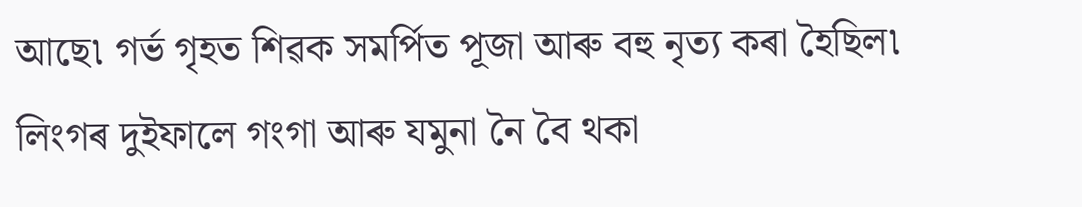আছে৷ গৰ্ভ গৃহত শিৱক সমৰ্পিত পূজা আৰু বহু নৃত্য কৰা হৈছিল৷ লিংগৰ দুইফালে গংগা আৰু যমুনা নৈ বৈ থকা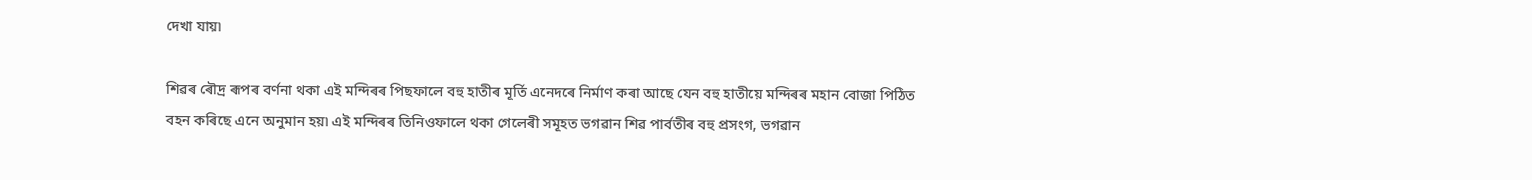দেখা যায়৷

শিৱৰ ৰৌদ্ৰ ৰূপৰ বৰ্ণনা থকা এই মন্দিৰৰ পিছফালে বহু হাতীৰ মূৰ্তি এনেদৰে নিৰ্মাণ কৰা আছে যেন বহু হাতীয়ে মন্দিৰৰ মহান বোজা পিঠিত বহন কৰিছে এনে অনুমান হয়৷ এই মন্দিৰৰ তিনিওফালে থকা গেলেৰী সমূহত ভগৱান শিৱ পাৰ্বতীৰ বহু প্ৰসংগ, ভগৱান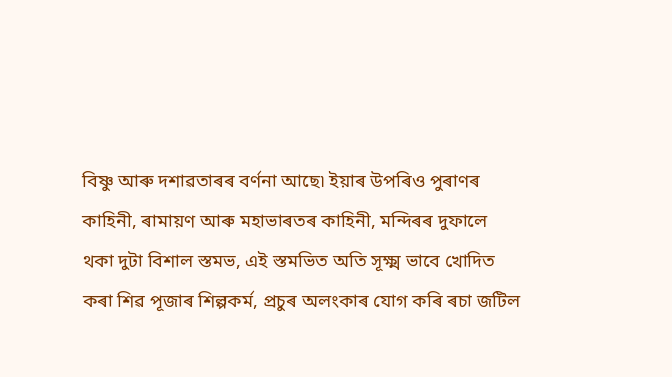বিষ্ণু আৰু দশাৱতাৰৰ বৰ্ণনা আছে৷ ইয়াৰ উপৰিও পুৰাণৰ কাহিনী, ৰামায়ণ আৰু মহাভাৰতৰ কাহিনী, মন্দিৰৰ দুফালে থকা দুটা বিশাল স্তমভ, এই স্তমভিত অতি সূক্ষ্ম ভাবে খোদিত কৰা শিৱ পূজাৰ শিল্পকৰ্ম, প্ৰচুৰ অলংকাৰ যোগ কৰি ৰচা জটিল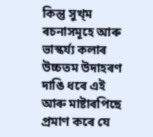কিন্তু সুখ্ম ৰচনাসমূহে আৰু ভাস্কৰ্য্য কলাৰ উচ্চতম উদাহৰণ দাঙি ধৰে এই আৰু মাষ্টাৰপিছে প্ৰমাণ কৰে যে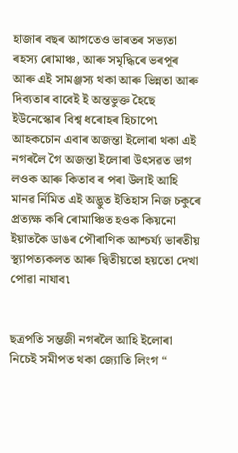হাজাৰ বছৰ আগতেও ভাৰতৰ সভ্যতা ৰহস্য ৰোমাঞ্চ, আৰু সমৃদ্ধিৰে ভৰপূৰ আৰু এই সামঞ্জস্য থকা আৰু ভিন্নতা আৰু দিব্যতাৰ বাবেই ই অন্তভুক্ত হৈছে ইউনেস্কোৰ বিশ্ব ধৰোহৰ হিচাপে৷ আহকচোন এবাৰ অজন্তা ইলোৰা থকা এই নগৰলৈ গৈ অজন্তা ইলোৰা উৎসৱত ভাগ লওক আৰু কিতাব ৰ পৰা উলাই আহি মানৱ ৰ্নিমিত এই অদ্ভুত ইতিহাস নিজ চকুৰে প্ৰত্যক্ষ কৰি ৰোমাঞ্চিত হওক কিয়নো ইয়াতকৈ ডাঙৰ পৌৰাণিক আশ্চৰ্য্য ভাৰতীয় স্থ্যাপত্যকলত আৰু দ্বিতীয়তো হয়তো দেখা পোৱা নাযাব৷


ছত্ৰপতি সম্ভজী নগৰলৈ আহি ইলোৰা নিচেই সমীপত থকা জ্যোতি লিংগ “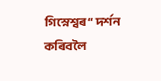গিস্নেশ্বৰ“ দৰ্শন কৰিবলৈ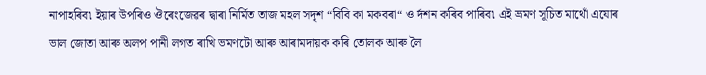নাপাহৰিব৷ ইয়াৰ উপৰিও ঔৰেংজেৱৰ দ্বাৰা নিৰ্মিত তাজ মহল সদৃশ “বিবি কা মকবৰা“ ও ৰ্দশন কৰিব পাৰিব৷ এই ভ্ৰমণ সূচিত মাথোঁ এযোৰ ভাল জোতা আৰু অলপ পানী লগত ৰাখি ভমণটো আৰু আৰামদায়ক কৰি তোলক আৰু লৈ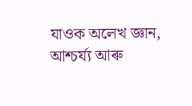যাওক অলেখ জ্ঞান, আশ্চৰ্য্য আৰু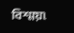বিশ্ময়৷